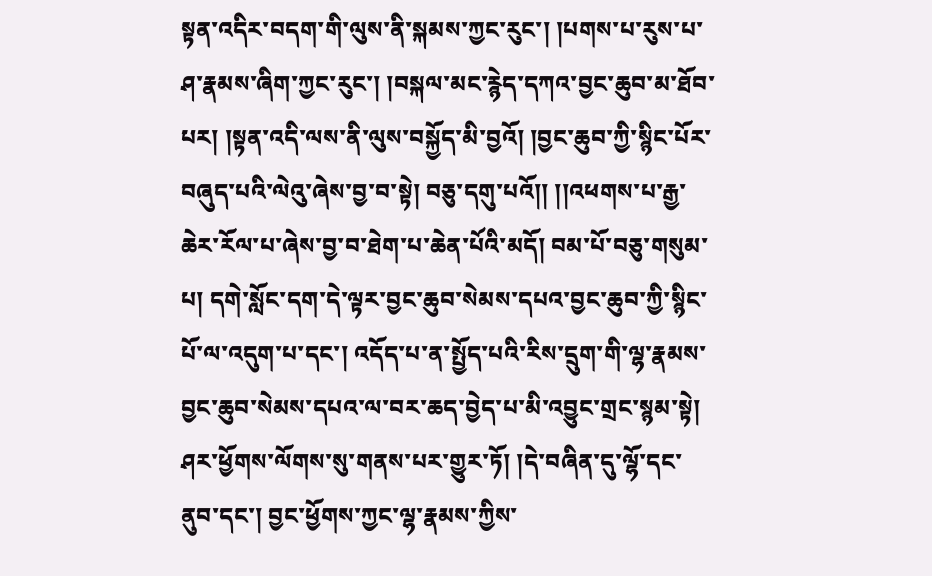སྟན་འདིར་བདག་གི་ལུས་ནི་སྐམས་ཀྱང་རུང་། །པགས་པ་རུས་པ་ཤ་རྣམས་ཞིག་ཀྱང་རུང་། །བསྐལ་མང་རྙེད་དཀའ་བྱང་ཆུབ་མ་ཐོབ་པར། །སྟན་འདི་ལས་ནི་ལུས་བསྐྱོད་མི་བྱའོ། །བྱང་ཆུབ་ཀྱི་སྙིང་པོར་བཞུད་པའི་ལེའུ་ཞེས་བྱ་བ་སྟེ། བཅུ་དགུ་པའོ།། །།འཕགས་པ་རྒྱ་ཆེར་རོལ་པ་ཞེས་བྱ་བ་ཐེག་པ་ཆེན་པོའི་མདོ། བམ་པོ་བཅུ་གསུམ་པ། དགེ་སློང་དག་དེ་ལྟར་བྱང་ཆུབ་སེམས་དཔའ་བྱང་ཆུབ་ཀྱི་སྙིང་པོ་ལ་འདུག་པ་དང་། འདོད་པ་ན་སྤྱོད་པའི་རིས་དྲུག་གི་ལྷ་རྣམས་བྱང་ཆུབ་སེམས་དཔའ་ལ་བར་ཆད་བྱེད་པ་མི་འབྱུང་གྲང་སྙམ་སྟེ། ཤར་ཕྱོགས་ལོགས་སུ་གནས་པར་གྱུར་ཏོ། །དེ་བཞིན་དུ་ལྷོ་དང་ནུབ་དང་། བྱང་ཕྱོགས་ཀྱང་ལྷ་རྣམས་ཀྱིས་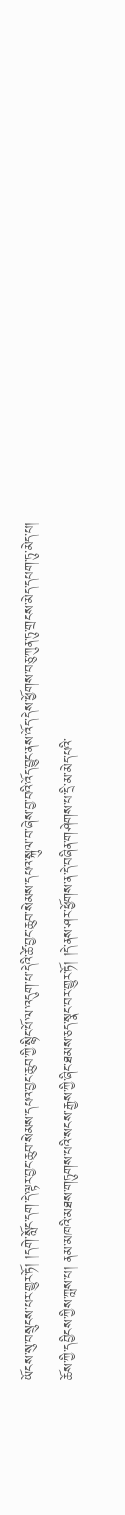ཡོངས་སུ་བསྲུངས་པར་གྱུར་ཏོ། །དགེ་སློང་དག་དེ་ལྟར་བྱང་ཆུབ་སེམས་དཔའ་བྱང་ཆུབ་ཀྱི་སྙིང་པོ་ལ་འདུག་པ་དེའི་ཚེ་བྱང་ཆུབ་སེམས་དཔའ་སྐུལ་བ་ཞེས་བྱ་བའི་འོད་བྱུང་ནས་འོད་དེས་ཕྱོགས་བཅུ་ཀུན་ཏུ་གྲངས་མེད་དཔག་ཏུ་མེད་པ། ཆོས་ཀྱི་དབྱིངས་ཀྱིས་ཀླས་པ། ནམ་མཁའི་མཐས་གཏུགས་པའི་སངས་རྒྱས་ཀྱི་ཞིང་ཐམས་ཅད་སྣང་བར་གྱུར་ཏོ། །དེ་ནས་ཤར་ཕྱོགས་ན་དེ་བཞིན་གཤེགས་པ་དྲི་མ་མེད་པའི་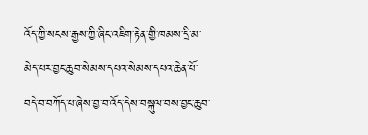འོད་ཀྱི་སངས་རྒྱས་ཀྱི་ཞིང་འཇིག་རྟེན་གྱི་ཁམས་དྲི་མ་མེད་པར་བྱང་ཆུབ་སེམས་དཔའ་སེམས་དཔའ་ཆེན་པོ་བདེ་བ་བཀོད་པ་ཞེས་བྱ་བ་འོད་དེས་བསྐུལ་བས་བྱང་ཆུབ་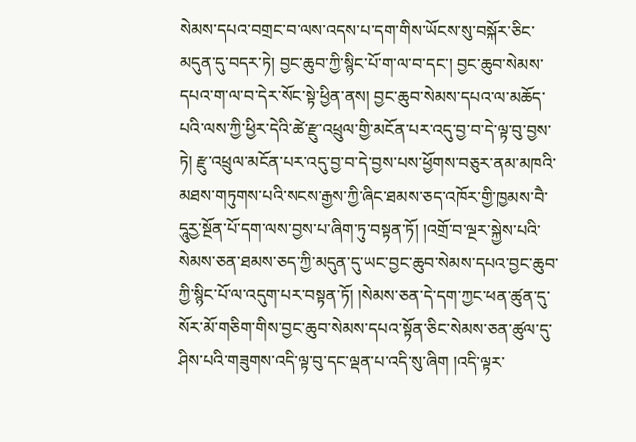སེམས་དཔའ་བགྲང་བ་ལས་འདས་པ་དག་གིས་ཡོངས་སུ་བསྐོར་ཅིང་མདུན་དུ་བདར་ཏེ། བྱང་ཆུབ་ཀྱི་སྙིང་པོ་ག་ལ་བ་དང་། བྱང་ཆུབ་སེམས་དཔའ་ག་ལ་བ་དེར་སོང་སྟེ་ཕྱིན་ནས། བྱང་ཆུབ་སེམས་དཔའ་ལ་མཆོད་པའི་ལས་ཀྱི་ཕྱིར་དེའི་ཚེ་རྫུ་འཕྲུལ་གྱི་མངོན་པར་འདུ་བྱ་བ་དེ་ལྟ་བུ་བྱས་ཏེ། རྫུ་འཕྲུལ་མངོན་པར་འདུ་བྱ་བ་དེ་བྱས་པས་ཕྱོགས་བཅུར་ནམ་མཁའི་མཐས་གཏུགས་པའི་སངས་རྒྱས་ཀྱི་ཞིང་ཐམས་ཅད་འཁོར་གྱི་ཁྱམས་བཻ་དཱུརྱ་སྔོན་པོ་དག་ལས་བྱས་པ་ཞིག་ཏུ་བསྟན་ཏོ། །འགྲོ་བ་ལྔར་སྐྱེས་པའི་སེམས་ཅན་ཐམས་ཅད་ཀྱི་མདུན་དུ་ཡང་བྱང་ཆུབ་སེམས་དཔའ་བྱང་ཆུབ་ཀྱི་སྙིང་པོ་ལ་འདུག་པར་བསྟན་ཏོ། །སེམས་ཅན་དེ་དག་ཀྱང་ཕན་ཚུན་དུ་སོར་མོ་གཅིག་གིས་བྱང་ཆུབ་སེམས་དཔའ་སྟོན་ཅིང་སེམས་ཅན་ཚུལ་དུ་ཤིས་པའི་གཟུགས་འདི་ལྟ་བུ་དང་ལྡན་པ་འདི་སུ་ཞིག །འདི་ལྟར་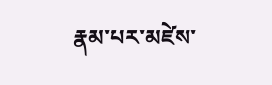རྣམ་པར་མཛེས་